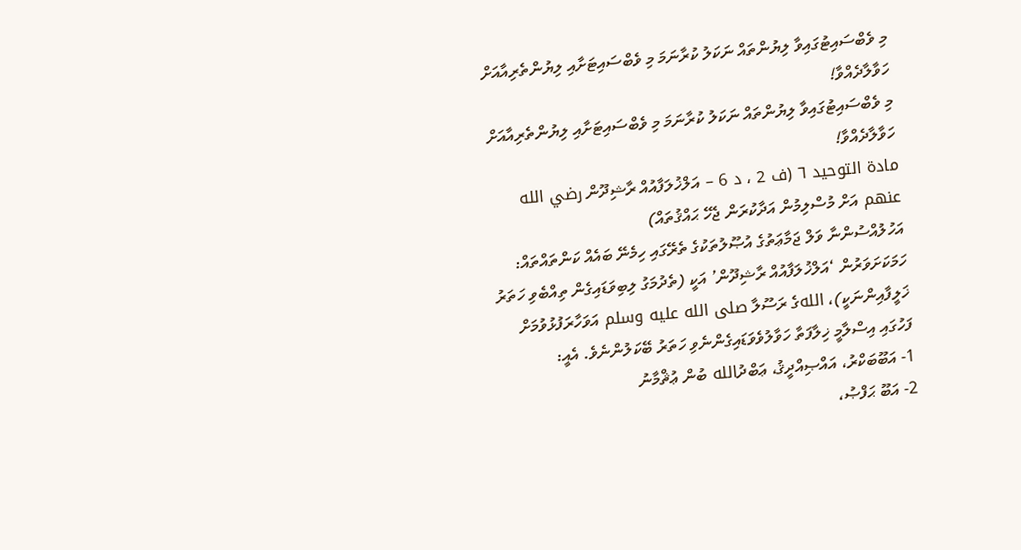މި ވެބްސައިޓުގައިވާ ލިޔުންތައް ނަކަލު ކުރާނަމަ މި ވެބްސައިޓަށާއި ލިޔުންތެރިއާއަށް ހަވާލާދެއްވާ!
މި ވެބްސައިޓުގައިވާ ލިޔުންތައް ނަކަލު ކުރާނަމަ މި ވެބްސައިޓަށާއި ލިޔުންތެރިއާއަށް ހަވާލާދެއްވާ!
مادة التوحيد ٦ (ف 2 ، د 6 – އަލްޚުލަފާއުއް ރާޝިދޫން رضي الله عنهم އަށް މުސްލިމުން އަދާކުރަން ޖެހޭ ޙައްޤުތައް)
އަހުލުއްސުންނާ ވަލް ޖަމާޢަތުގެ އުޞޫލުތަކުގެ ތެރޭގައި ހިމެނޭ ބައެއް ކަންތައްތައް:
ހަމަކަށަވަރުން ‘އަލްޚުލަފާއުއް ރާޝިދޫން’ އަކީ (ތެދުމަގު ލިބިވަޑައިގެން ތިއްބެވި ހަތަރު ޚަލީފާއިންނަކީ)، اللهގެ ރަސޫލާ صلى الله عليه وسلم އަވަހާރަފުޅުވުމަށް ފަހުގައި އިސްލާމީ ޚިލާފަތާ ހަވާލުވެވަޑައިގެންނެވި ހަތަރު ބޭކަލުންނެވެ. އެއީ:
1- އަބޫބަކްރު، އައްޞިއްދީޤު، ޢަބްދުالله ބުން ޢުޘްމާނު
2- އަބޫ ޙަފްޞު،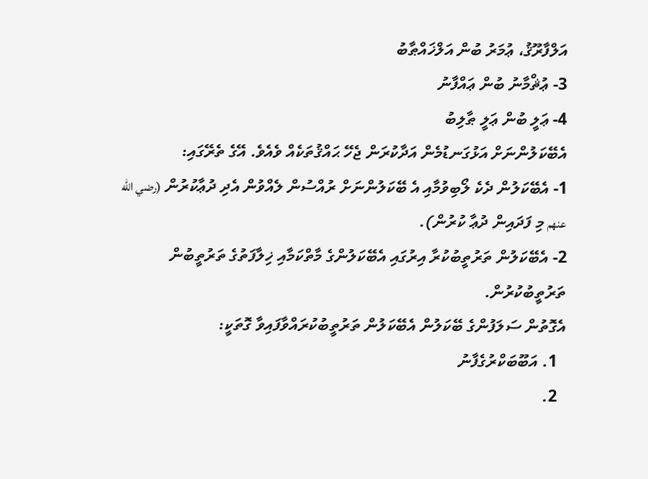އަލްފާރޫޤު، ޢުމަރު ބުން އަލްޚައްޠާބު
3- ޢުޘްމާނު ބުން ޢައްފާނު
4- ޢަލީ ބުން ޢަލީ ޠާލިބު
އެބޭކަލުންނަށް އަޅުގަނޑުމެން އަދާކުރަން ޖެހޭ ޙައްޤުތަކެއް ވެއެވެ. އޭގެ ތެރޭގައި:
1- އެބޭކަލުން ދެކެ ލޯބިވުމާއި އެ ބޭކަލުންނަށް ރުއްސުން ލެއްވުން އެދި ދުޢާކުރުން (رضي الله عنهم މި ފަދައިން ދުޢާ ކުރުން).
2- އެބޭކަލުން ތަރުތީބުކުރާ އިރުގައި އެބޭކަލުންގެ މާތްކަމާއި ޚިލާފަތުގެ ތަރުތީބުން ތަރުތީބުކުރުން.
އެގޮތުން ސަލަފުންގެ ބޭކަލުން އެބޭކަލުން ތަރުތީބުކުރައްވާފައިވާ ގޮތަކީ:
  1. އަބޫބަކްރުގެފާނު
  2.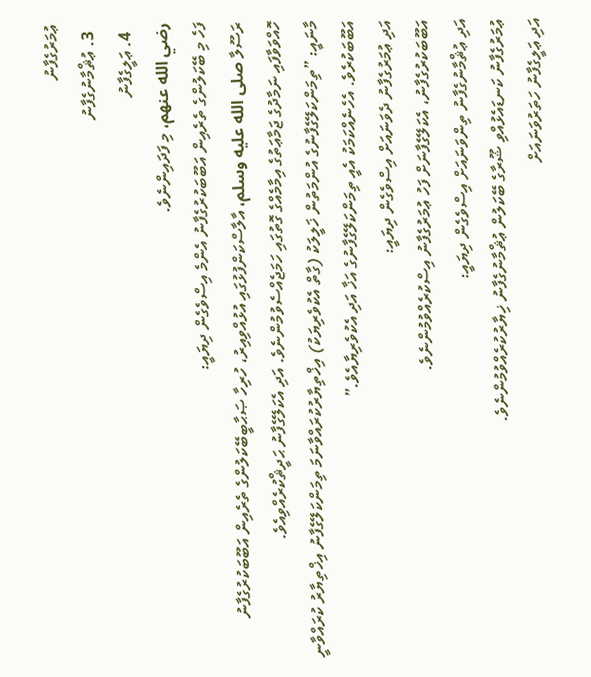ޢުމަރުގެފާނު
  3. ޢުޘްމާނުގެފާނު
  4. ޢަލީގެފާނު
رضي الله عنهم، މި ފަދައިންނެވެ.
ފަހެ މި ބޭކަލުންގެ ތެރެއިން އަބޫބަކުރުގެފާނު އެންމެ އިސްވެގެން ދިޔައީ:
ރަސޫލާ صلى الله عليه وسلم، އާލާސްކަންފުޅުގައި އުޅުއްވިއިރު، ހުރިހާ ޞަޙާބީބޭކަލުންގެ ތެރެއިން އަބޫބަކުރުގެފާނު ހޮއްވަވާފައި ނަމާދުގެ ޖަމާޢަތުގެ އިމާމެއްގެ ގޮތުގައި ހަމަޖެއްސެވުމުންނެވެ. އަދި އެކަލޭގެފާނު ޙަދީޘްކުރެއްވިއެވެ.
މާނައީ: ”ތިމަންކަލޭގެފާނުގެ އުންމަތުން ޚަލީލަކު (ގާތް އެކުވެރިޔަކު) އިޚްތިޔާރުކުރައްވާނަމަ ތިމަންކަލޭގެފާނު އިޚްތިޔާރު ކުރައްވާނީ އަބޫބަކުރެވެ. އެހެނެއްކަމަކު އެއީ ތިމަންކަލޭގެފާނުގެ އަޚާ އަދި އެކުވެރިޔާއެވެ.”
އަދި ޢުމަރުގެފާނު ދެވަނައަށް އިސްވެގެން ދިޔައީ:
އަބޫބަކުރުގެފާނު، އެކަލޭގެފާނަށް ފަހު ޢުމަރުގެފާނު އިސްކުރެއްވުމުންނެވެ.
އަދި ޢުޘްމާނުގެފާނު ތިންވަނައަށް އިސްވެގެން ދިޔައީ:
ޢުމަރުގެފާނު ކަނޑައެޅުއްވި ޝޫރާގެ ބޭކަލުން ޢުޘްމާނުގެފާނު ޚިޔާރުކުރެއްވުމުންނެވެ.
އަދި ޢަލީގެފާނު ހަތަރުވަނައަށް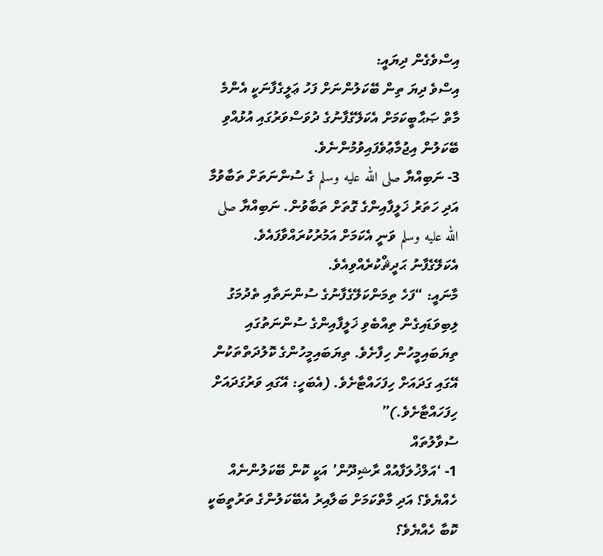އިސްވެގެން ދިޔައީ:
އިސްވެ ދިޔަ ތިން ބޭކަލުންނަށް ފަހު ޢަލީގެފާނަކީ އެންމެ މާތް ޞަޙާބީކަމަށް އެކަލޭގެފާނުގެ ދުވަސްވަރުގައި އުޅުއްވި ބޭކަލުން އިޖުމާޢުވެފައިވުމުންނެވެ.
3- ނަބިއްޔާ صلى الله عليه وسلم ގެ ސުންނަތަށް ތަބާވުމާ އަދި ހަތަރު ޚަލީފާއިންގެ ގޮތަށް ތަބާވުން. ނަބިއްޔާ صلى الله عليه وسلم ވަނީ އެކަމަށް އަމުރުކުރައްވާފައެވެ. އެކަލޭގެފާނު ޙަދީޘްކުރެއްވިއެވެ.
މާނައީ: “ފަހެ ތިމަންކަލޭގެފާނުގެ ސުންނަތާއި ތެދުމަގު ލިބިވަޑައިގެން ތިއްބެވި ޚަލީފާއިންގެ ސުންނަތުގައި ތިޔަބައިމީހުން ހިފާށެވެ. ތިޔަބައިމީހުންގެ ކޮލުދަތްތަކުން އޭގައި ގަދައަށް ހިފަހައްޓާށެވެ. (އެބަހީ: އޭގައި ވަރުގަދައަށް ހިފަހައްޓާށެވެ.)”
ސުވާލުތައް
1- ‘އަލްޚުލަފާއުއް ރާޝިދޫން’ އަކީ ކޮން ބޭކަލުންނެއް ހެއްޔެވެ؟ އަދި މާތްކަމަށް ބަލާއިރު އެބޭކަލުންގެ ތަރުތީބަކީ ކޮބާ ހެއްޔެވެ؟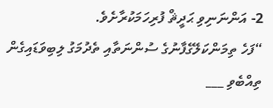2- އަންނަނިވި ޙަދީޘް ފުރިހަމަކުރާށެވެ.
“ފަހެ ތިމަންކަލޭގެފާނުގެ ސުންނަތާއި ތެދުމަގު ލިބިވަޑައިގެން ތިއްބެވި ___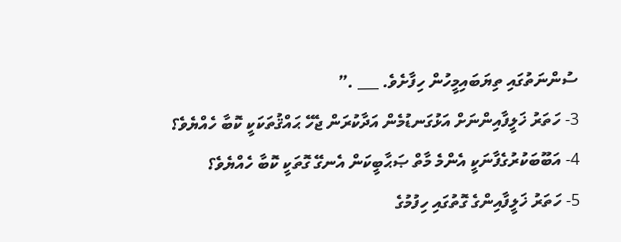ސުންނަތުގައި ތިޔަބައިމީހުން ހިފާށެވެ. ___ .”
3- ހަތަރު ޚަލީފާއިންނަށް އަޅުގަނޑުމެން އަދާކުރަން ޖެހޭ ޙައްޤުތަކަކީ ކޮބާ ހެއްޔެވެ؟
4- އަބޫބަކުރުގެފާނަކީ އެންމެ މާތް ޞަޙާބީކަން އެނގޭ ގޮތަކީ ކޮބާ ހެއްޔެވެ؟
5- ހަތަރު ޚަލީފާއިންގެ ގޮތުގައި ހިފުމުގެ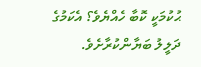ޙުކުމަކީ ކޮބާ ހެއްޔެވެ؟ އެކަމުގެ ދަލީލު ބަޔާންކުރާށެވެ.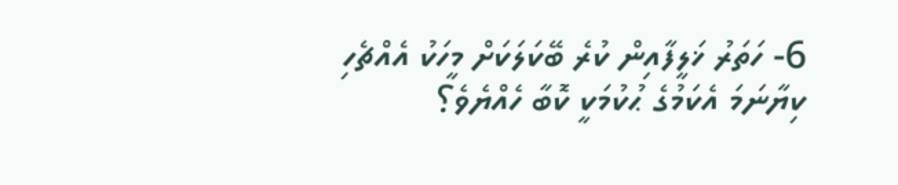6- ހަތަރު ޚަލީފާއިން ކުރެ ބޭކަލަކަށް މީހަކު އެއްޗެހި ކިޔާނަމަ އެކަމުގެ ޙުކުމަކީ ކޮބާ ހެއްޔެވެ؟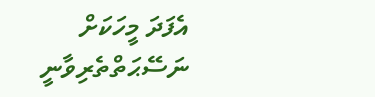އެފަދަ މީހަކަށް ނަސޭޙަތްތެރިވާނީ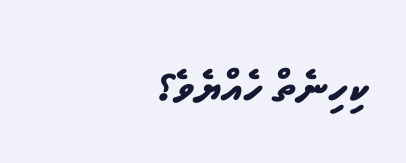ކިހިނެތް ހެއްޔެވެ؟